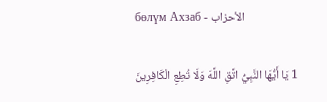бөлүм Ахзаб - الأحزاب

1 يَا أَيُّهَا النَّبِيُّ اتَّقِ اللَّهَ وَلَا تُطِعِ الْكَافِرِينَ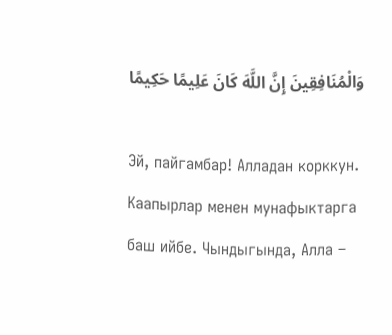وَالْمُنَافِقِينَ إِنَّ اللَّهَ كَانَ عَلِيمًا حَكِيمًا

Эй, пайгамбар! Алладан корккун. Каапырлар менен мунафыктарга баш ийбе. Чындыгында, Алла –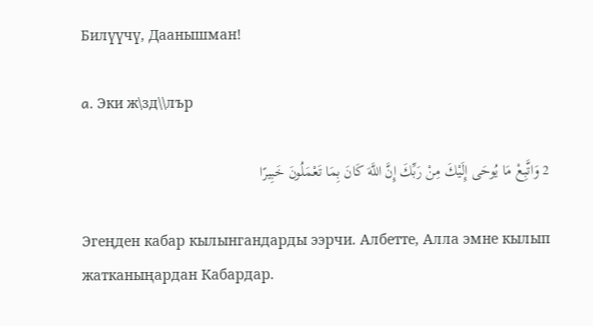Билүүчү, Даанышман!

a. Эки ж\зд\\лър

2 وَاتَّبِعْ مَا يُوحَى إِلَيْكَ مِنْ رَبِّكَ إِنَّ اللَّهَ كَانَ بِمَا تَعْمَلُونَ خَبِيرًا

Эгеңден кабар кылынгандарды ээрчи. Албетте, Алла эмне кылып жатканыңардан Кабардар.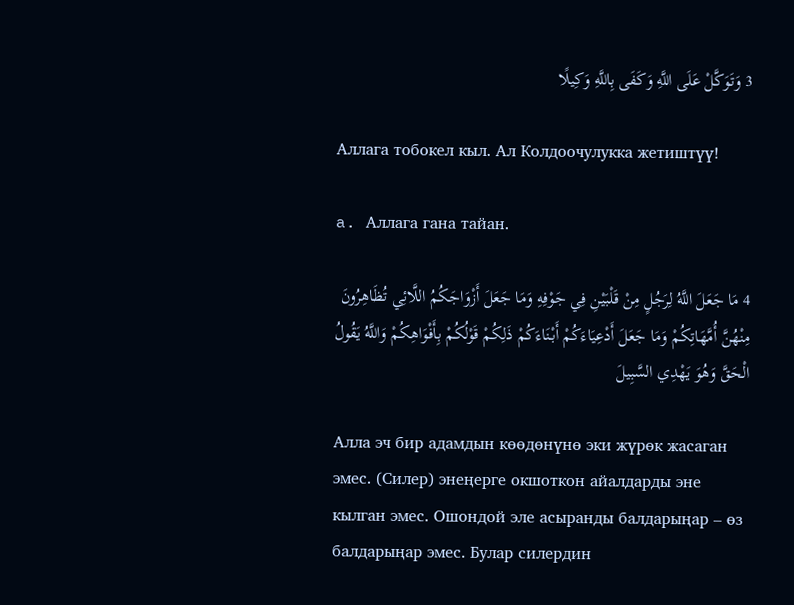3 وَتَوَكَّلْ عَلَى اللَّهِ وَكَفَى بِاللَّهِ وَكِيلًا

Аллага тобокел кыл. Ал Колдоочулукка жетиштүү!

a. Аллага гана тайан.

4 مَا جَعَلَ اللَّهُ لِرَجُلٍ مِنْ قَلْبَيْنِ فِي جَوْفِهِ وَمَا جَعَلَ أَزْوَاجَكُمُ اللَّائِي تُظَاهِرُونَ مِنْهُنَّ أُمَّهَاتِكُمْ وَمَا جَعَلَ أَدْعِيَاءَكُمْ أَبْنَاءَكُمْ ذَلِكُمْ قَوْلُكُمْ بِأَفْوَاهِكُمْ وَاللَّهُ يَقُولُ الْحَقَّ وَهُوَ يَهْدِي السَّبِيلَ

Алла эч бир адамдын көөдөнүнө эки жүрөк жасаган эмес. (Силер) энеңерге окшоткон айалдарды эне кылган эмес. Ошондой эле асыранды балдарыңар – өз балдарыңар эмес. Булар силердин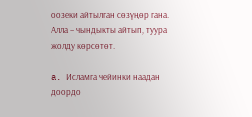оозеки айтылган сөзүңөр гана. Алла – чындыкты айтып, туура жолду көрсөтөт.

a. Исламга чейинки наадан доордо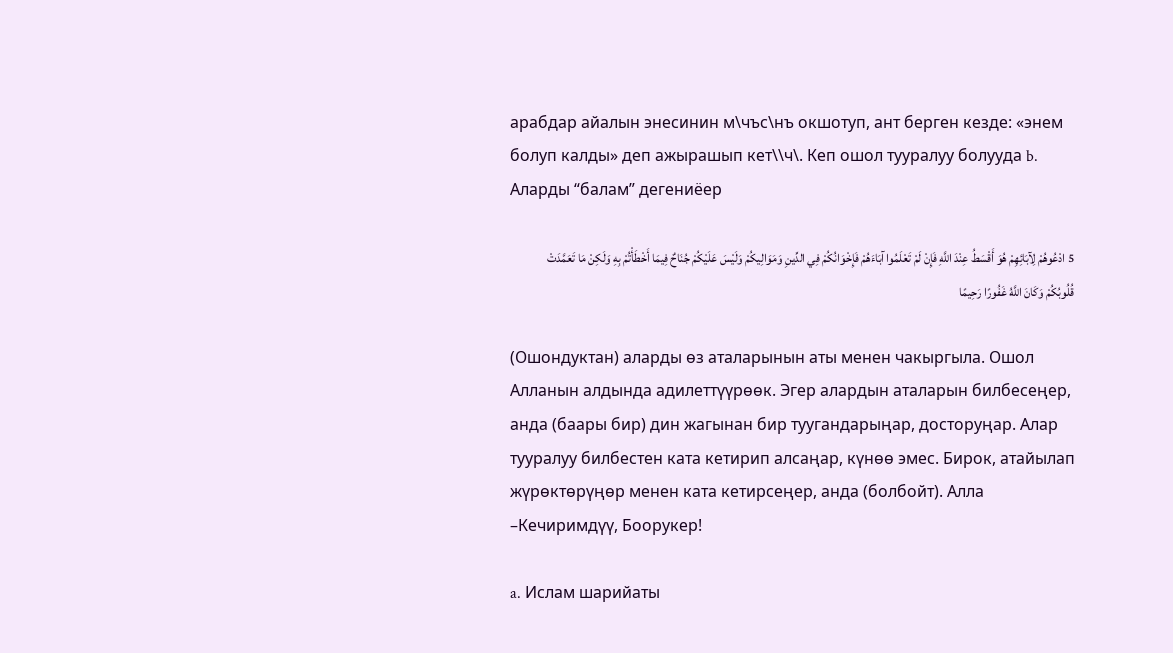арабдар айалын энесинин м\чъс\нъ окшотуп, ант берген кезде: «энем болуп калды» деп ажырашып кет\\ч\. Кеп ошол тууралуу болууда b. Аларды “балам” дегениёер

5 ادْعُوهُمْ لِآبَائِهِمْ هُوَ أَقْسَطُ عِنْدَ اللَّهِ فَإِنْ لَمْ تَعْلَمُوا آبَاءَهُمْ فَإِخْوَانُكُمْ فِي الدِّينِ وَمَوَالِيكُمْ وَلَيْسَ عَلَيْكُمْ جُنَاحٌ فِيمَا أَخْطَأْتُمْ بِهِ وَلَكِنْ مَا تَعَمَّدَتْ قُلُوبُكُمْ وَكَانَ اللَّهُ غَفُورًا رَحِيمًا

(Ошондуктан) аларды өз аталарынын аты менен чакыргыла. Ошол Алланын алдында адилеттүүрөөк. Эгер алардын аталарын билбесеңер, анда (баары бир) дин жагынан бир туугандарыңар, досторуңар. Алар тууралуу билбестен ката кетирип алсаңар, күнөө эмес. Бирок, атайылап жүрөктөрүңөр менен ката кетирсеңер, анда (болбойт). Алла –Кечиримдүү, Боорукер!

a. Ислам шарийаты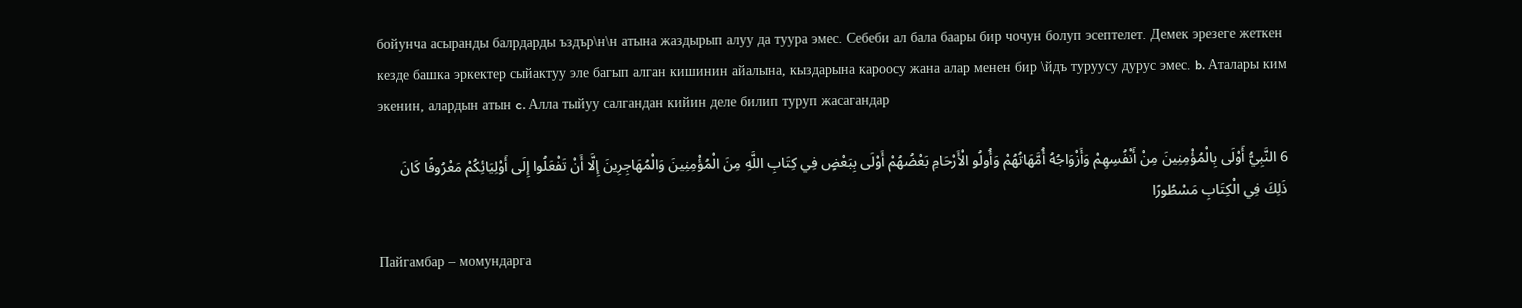бойунча асыранды балрдарды ъздър\н\н атына жаздырып алуу да туура эмес. Себеби ал бала баары бир чочун болуп эсептелет. Демек эрезеге жеткен кезде башка эркектер сыйактуу эле багып алган кишинин айалына, кыздарына кароосу жана алар менен бир \йдъ туруусу дурус эмес. b. Аталары ким экенин, алардын атын c. Алла тыйуу салгандан кийин деле билип туруп жасагандар

6 النَّبِيُّ أَوْلَى بِالْمُؤْمِنِينَ مِنْ أَنْفُسِهِمْ وَأَزْوَاجُهُ أُمَّهَاتُهُمْ وَأُولُو الْأَرْحَامِ بَعْضُهُمْ أَوْلَى بِبَعْضٍ فِي كِتَابِ اللَّهِ مِنَ الْمُؤْمِنِينَ وَالْمُهَاجِرِينَ إِلَّا أَنْ تَفْعَلُوا إِلَى أَوْلِيَائِكُمْ مَعْرُوفًا كَانَ ذَلِكَ فِي الْكِتَابِ مَسْطُورًا

Пайгамбар – момундарга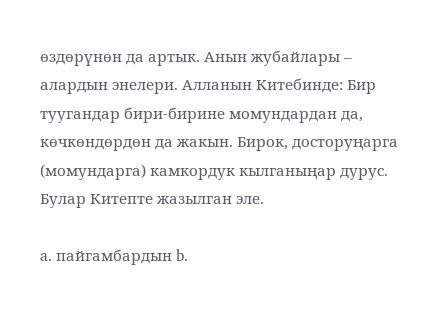өздөрүнөн да артык. Анын жубайлары – алардын энелери. Алланын Китебинде: Бир туугандар бири-бирине момундардан да, көчкөндөрдөн да жакын. Бирок, досторуңарга (момундарга) камкордук кылганыңар дурус. Булар Китепте жазылган эле.

a. пайгамбардын b.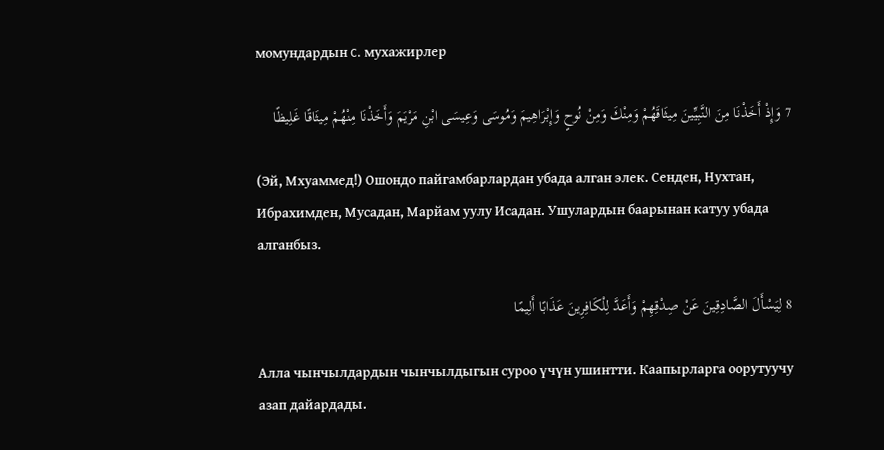момундардын c. мухажирлер

7 وَإِذْ أَخَذْنَا مِنَ النَّبِيِّينَ مِيثَاقَهُمْ وَمِنْكَ وَمِنْ نُوحٍ وَإِبْرَاهِيمَ وَمُوسَى وَعِيسَى ابْنِ مَرْيَمَ وَأَخَذْنَا مِنْهُمْ مِيثَاقًا غَلِيظًا

(Эй, Мхуаммед!) Ошондо пайгамбарлардан убада алган элек. Сенден, Нухтан, Ибрахимден, Мусадан, Марйам уулу Исадан. Ушулардын баарынан катуу убада алганбыз.

8 لِيَسْأَلَ الصَّادِقِينَ عَنْ صِدْقِهِمْ وَأَعَدَّ لِلْكَافِرِينَ عَذَابًا أَلِيمًا

Алла чынчылдардын чынчылдыгын суроо үчүн ушинтти. Каапырларга оорутуучу азап дайардады.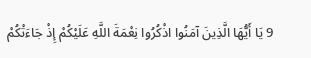9 يَا أَيُّهَا الَّذِينَ آمَنُوا اذْكُرُوا نِعْمَةَ اللَّهِ عَلَيْكُمْ إِذْ جَاءَتْكُمْ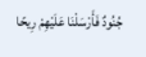جُنُودٌ فَأَرْسَلْنَا عَلَيْهِمْ رِيحًا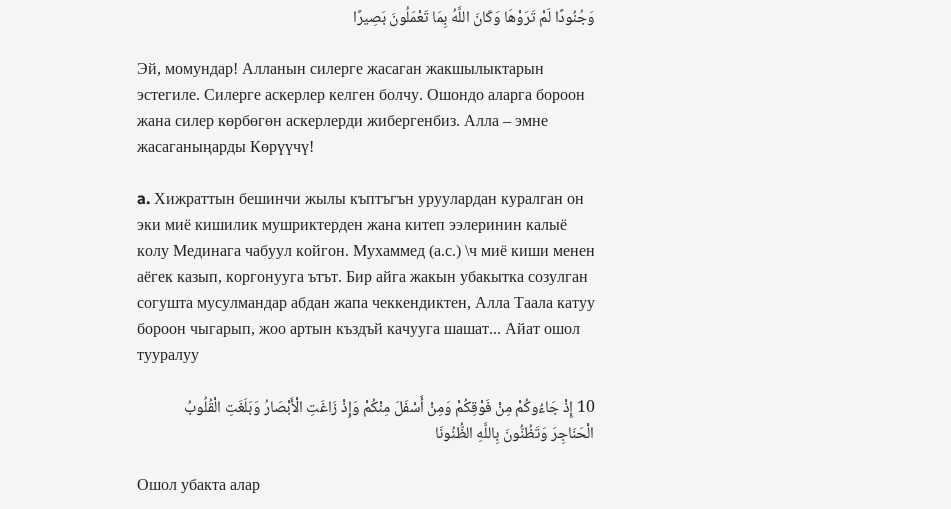وَجُنُودًا لَمْ تَرَوْهَا وَكَانَ اللَّهُ بِمَا تَعْمَلُونَ بَصِيرًا

Эй, момундар! Алланын силерге жасаган жакшылыктарын эстегиле. Силерге аскерлер келген болчу. Ошондо аларга бороон жана силер көрбөгөн аскерлерди жибергенбиз. Алла – эмне жасаганыңарды Көрүүчү!

a. Хижраттын бешинчи жылы къптъгън уруулардан куралган он эки миё кишилик мушриктерден жана китеп ээлеринин калыё колу Мединага чабуул койгон. Мухаммед (а.с.) \ч миё киши менен аёгек казып, коргонууга ътът. Бир айга жакын убакытка созулган согушта мусулмандар абдан жапа чеккендиктен, Алла Таала катуу бороон чыгарып, жоо артын къздъй качууга шашат... Айат ошол тууралуу

10 إِذْ جَاءُوكُمْ مِنْ فَوْقِكُمْ وَمِنْ أَسْفَلَ مِنْكُمْ وَإِذْ زَاغَتِ الْأَبْصَارُ وَبَلَغَتِ الْقُلُوبُ الْحَنَاجِرَ وَتَظُنُّونَ بِاللَّهِ الظُّنُونَا

Ошол убакта алар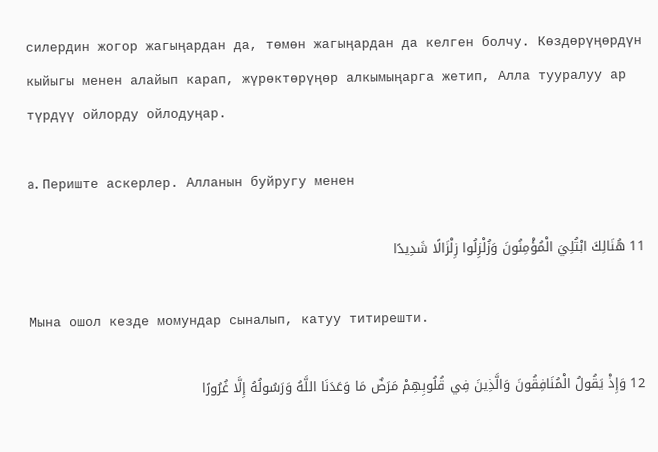силердин жогор жагыңардан да, төмөн жагыңардан да келген болчу. Көздөрүңөрдүн кыйыгы менен алайып карап, жүрөктөрүңөр алкымыңарга жетип, Алла тууралуу ар түрдүү ойлорду ойлодуңар.

a. Периште аскерлер. Алланын буйругу менен

11 هُنَالِكَ ابْتُلِيَ الْمُؤْمِنُونَ وَزُلْزِلُوا زِلْزَالًا شَدِيدًا

Мына ошол кезде момундар сыналып, катуу титирешти.

12 وَإِذْ يَقُولُ الْمُنَافِقُونَ وَالَّذِينَ فِي قُلُوبِهِمْ مَرَضٌ مَا وَعَدَنَا اللَّهُ وَرَسُولُهُ إِلَّا غُرُورًا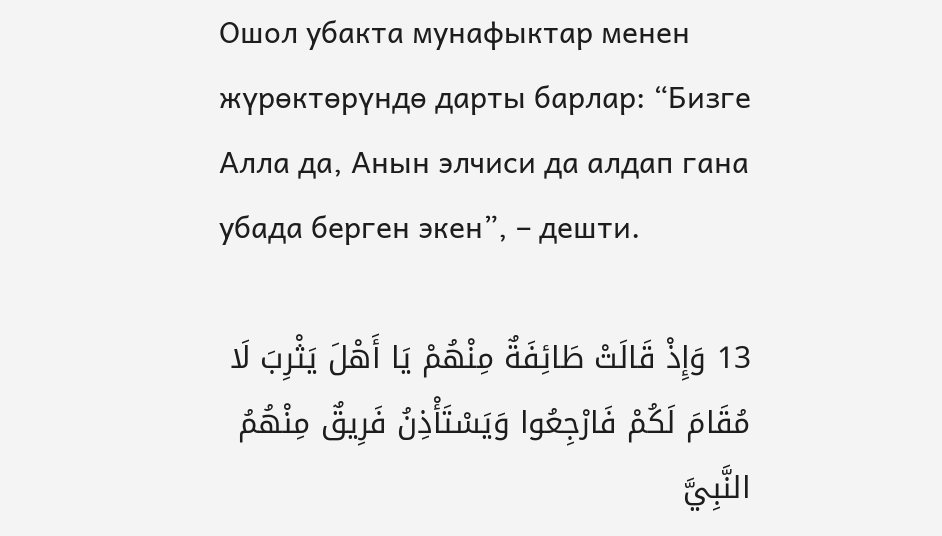Ошол убакта мунафыктар менен жүрөктөрүндө дарты барлар: “Бизге Алла да, Анын элчиси да алдап гана убада берген экен”, – дешти.

13 وَإِذْ قَالَتْ طَائِفَةٌ مِنْهُمْ يَا أَهْلَ يَثْرِبَ لَا مُقَامَ لَكُمْ فَارْجِعُوا وَيَسْتَأْذِنُ فَرِيقٌ مِنْهُمُ النَّبِيَّ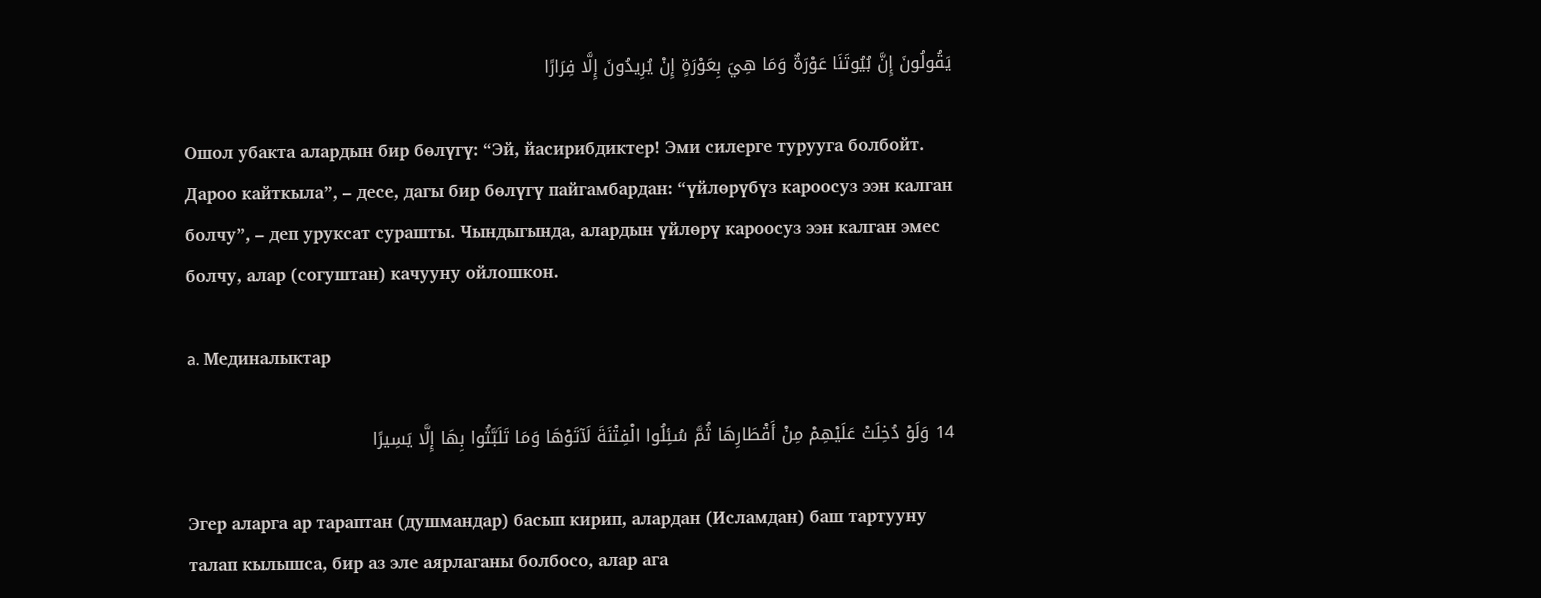يَقُولُونَ إِنَّ بُيُوتَنَا عَوْرَةٌ وَمَا هِيَ بِعَوْرَةٍ إِنْ يُرِيدُونَ إِلَّا فِرَارًا

Ошол убакта алардын бир бөлүгү: “Эй, йасирибдиктер! Эми силерге турууга болбойт. Дароо кайткыла”, – десе, дагы бир бөлүгү пайгамбардан: “үйлөрүбүз кароосуз ээн калган болчу”, – деп уруксат сурашты. Чындыгында, алардын үйлөрү кароосуз ээн калган эмес болчу, алар (согуштан) качууну ойлошкон.

a. Мединалыктар

14 وَلَوْ دُخِلَتْ عَلَيْهِمْ مِنْ أَقْطَارِهَا ثُمَّ سُئِلُوا الْفِتْنَةَ لَآتَوْهَا وَمَا تَلَبَّثُوا بِهَا إِلَّا يَسِيرًا

Эгер аларга ар тараптан (душмандар) басып кирип, алардан (Исламдан) баш тартууну талап кылышса, бир аз эле аярлаганы болбосо, алар ага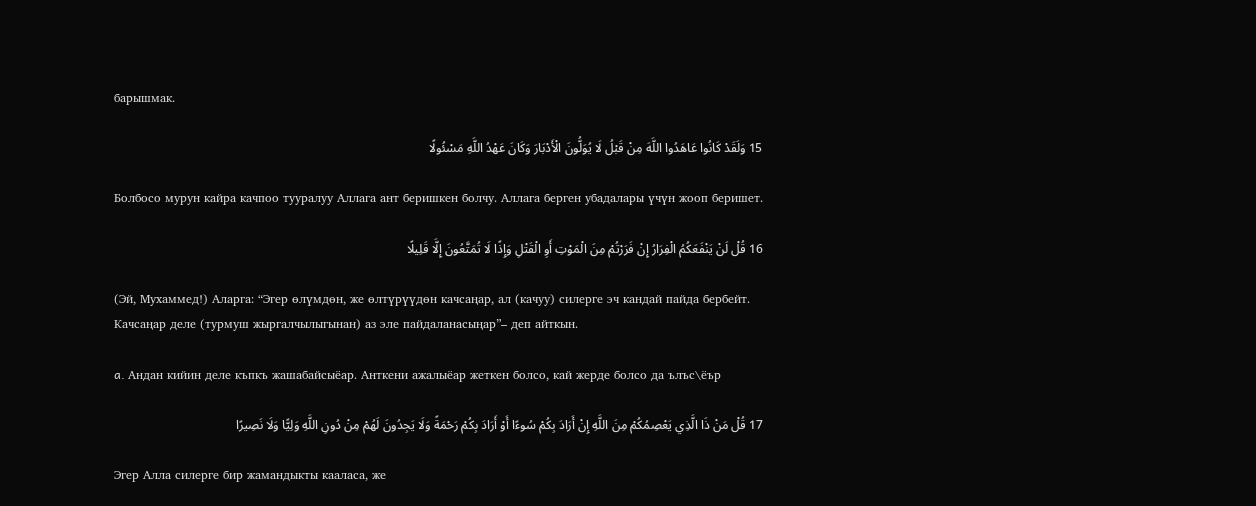барышмак.

15 وَلَقَدْ كَانُوا عَاهَدُوا اللَّهَ مِنْ قَبْلُ لَا يُوَلُّونَ الْأَدْبَارَ وَكَانَ عَهْدُ اللَّهِ مَسْئُولًا

Болбосо мурун кайра качпоо тууралуу Аллага ант беришкен болчу. Аллага берген убадалары үчүн жооп беришет.

16 قُلْ لَنْ يَنْفَعَكُمُ الْفِرَارُ إِنْ فَرَرْتُمْ مِنَ الْمَوْتِ أَوِ الْقَتْلِ وَإِذًا لَا تُمَتَّعُونَ إِلَّا قَلِيلًا

(Эй, Мухаммед!) Аларга: “Эгер өлүмдөн, же өлтүрүүдөн качсаңар, ал (качуу) силерге эч кандай пайда бербейт. Качсаңар деле (турмуш жыргалчылыгынан) аз эле пайдаланасыңар”– деп айткын.

a. Андан кийин деле къпкъ жашабайсыёар. Анткени ажалыёар жеткен болсо, кай жерде болсо да ълъс\ёър

17 قُلْ مَنْ ذَا الَّذِي يَعْصِمُكُمْ مِنَ اللَّهِ إِنْ أَرَادَ بِكُمْ سُوءًا أَوْ أَرَادَ بِكُمْ رَحْمَةً وَلَا يَجِدُونَ لَهُمْ مِنْ دُونِ اللَّهِ وَلِيًّا وَلَا نَصِيرًا

Эгер Алла силерге бир жамандыкты кааласа, же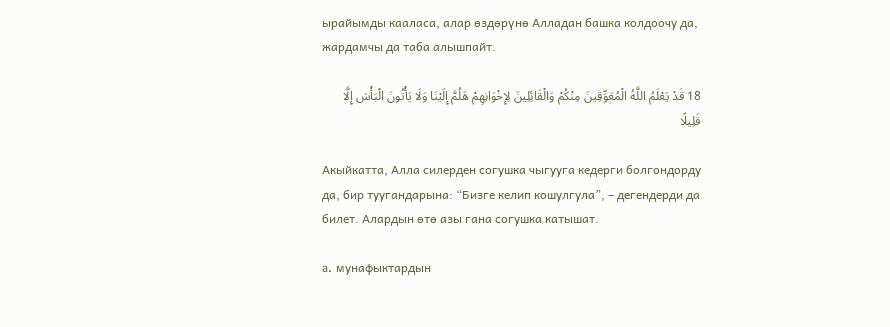ырайымды кааласа, алар өздөрүнө Алладан башка колдоочу да, жардамчы да таба алышпайт.

18 قَدْ يَعْلَمُ اللَّهُ الْمُعَوِّقِينَ مِنْكُمْ وَالْقَائِلِينَ لِإِخْوَانِهِمْ هَلُمَّ إِلَيْنَا وَلَا يَأْتُونَ الْبَأْسَ إِلَّا قَلِيلًا

Акыйкатта, Алла силерден согушка чыгууга кедерги болгондорду да, бир туугандарына: “Бизге келип кошулгула”, – дегендерди да билет. Алардын өтө азы гана согушка катышат.

a. мунафыктардын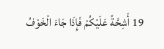19 أَشِحَّةً عَلَيْكُمْ فَإِذَا جَاءَ الْخَوْفُ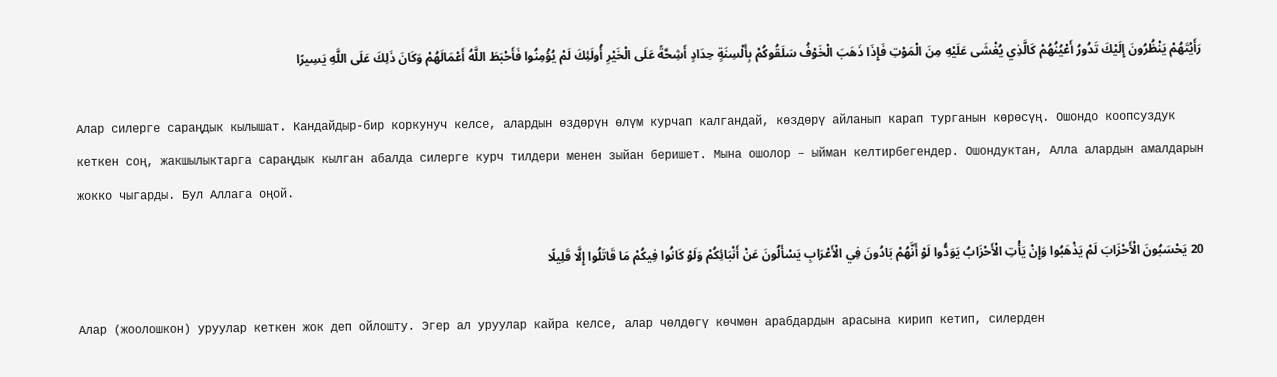رَأَيْتَهُمْ يَنْظُرُونَ إِلَيْكَ تَدُورُ أَعْيُنُهُمْ كَالَّذِي يُغْشَى عَلَيْهِ مِنَ الْمَوْتِ فَإِذَا ذَهَبَ الْخَوْفُ سَلَقُوكُمْ بِأَلْسِنَةٍ حِدَادٍ أَشِحَّةً عَلَى الْخَيْرِ أُولَئِكَ لَمْ يُؤْمِنُوا فَأَحْبَطَ اللَّهُ أَعْمَالَهُمْ وَكَانَ ذَلِكَ عَلَى اللَّهِ يَسِيرًا

Алар силерге сараңдык кылышат. Кандайдыр-бир коркунуч келсе, алардын өздөрүн өлүм курчап калгандай, көздөрү айланып карап турганын көрөсүң. Ошондо коопсуздук кеткен соң, жакшылыктарга сараңдык кылган абалда силерге курч тилдери менен зыйан беришет. Мына ошолор – ыйман келтирбегендер. Ошондуктан, Алла алардын амалдарын жокко чыгарды. Бул Аллага оңой.

20 يَحْسَبُونَ الْأَحْزَابَ لَمْ يَذْهَبُوا وَإِنْ يَأْتِ الْأَحْزَابُ يَوَدُّوا لَوْ أَنَّهُمْ بَادُونَ فِي الْأَعْرَابِ يَسْأَلُونَ عَنْ أَنْبَائِكُمْ وَلَوْ كَانُوا فِيكُمْ مَا قَاتَلُوا إِلَّا قَلِيلًا

Алар (жоолошкон) уруулар кеткен жок деп ойлошту. Эгер ал уруулар кайра келсе, алар чөлдөгү көчмөн арабдардын арасына кирип кетип, силерден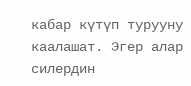кабар күтүп турууну каалашат. Эгер алар силердин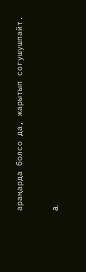араңарда болсо да, жарытып согушушпайт.

a.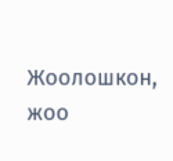Жоолошкон, жоо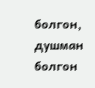болгон, душман болгон